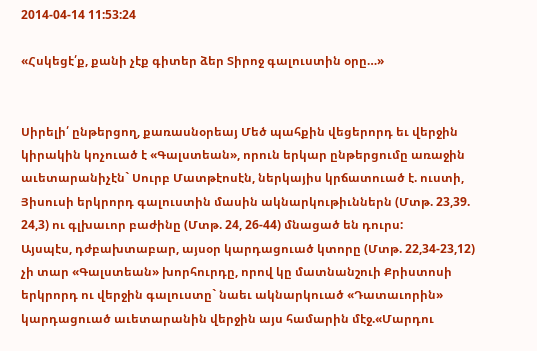2014-04-14 11:53:24

«Հսկեցէ՛ք, քանի չէք գիտեր ձեր Տիրոջ գալուստին օրը…»


Սիրելի՛ ընթերցող, քառասնօրեայ Մեծ պահքին վեցերորդ եւ վերջին կիրակին կոչուած է «Գալստեան», որուն երկար ընթերցումը առաջին աւետարանիչէն` Սուրբ Մատթէոսէն, ներկայիս կրճատուած է. ուստի, Յիսուսի երկրորդ գալուստին մասին ակնարկութիւններն (Մտթ. 23,39. 24,3) ու գլխաւոր բաժինը (Մտթ. 24, 26-44) մնացած են դուրս:
Այսպէս, դժբախտաբար, այսօր կարդացուած կտորը (Մտթ. 22,34-23,12) չի տար «Գալստեան» խորհուրդը, որով կը մատնանշուի Քրիստոսի երկրորդ ու վերջին գալուստը` նաեւ ակնարկուած «Դատաւորին» կարդացուած աւետարանին վերջին այս համարին մէջ.«Մարդու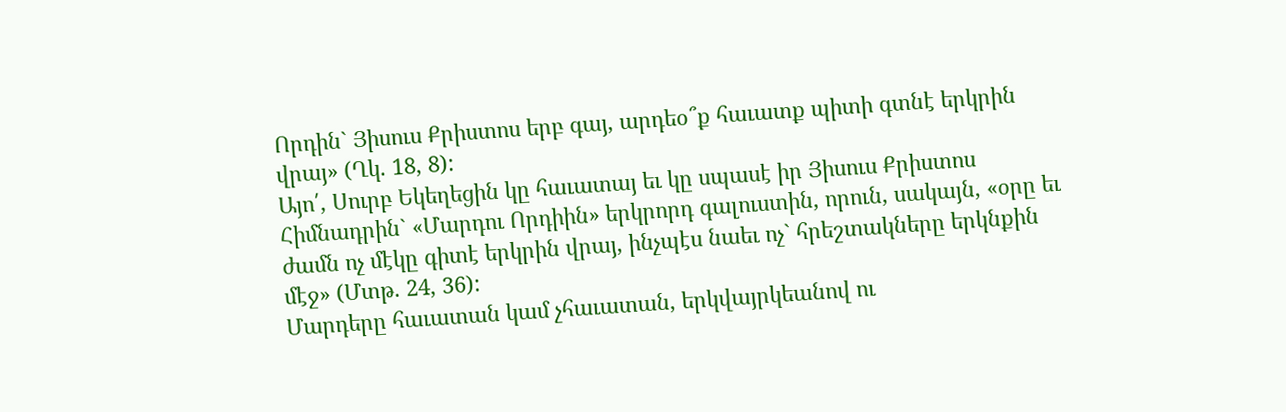Որդին` Յիսուս Քրիստոս երբ գայ, արդեօ՞ք հաւատք պիտի գտնէ երկրին վրայ» (Ղկ. 18, 8):
Այո՛, Սուրբ Եկեղեցին կը հաւատայ եւ կը սպասէ իր Յիսուս Քրիստոս Հիմնադրին` «Մարդու Որդիին» երկրորդ գալուստին, որուն, սակայն, «օրը եւ ժամն ոչ մէկը գիտէ երկրին վրայ, ինչպէս նաեւ ոչ` հրեշտակները երկնքին մէջ» (Մտթ. 24, 36):
Մարդերը հաւատան կամ չհաւատան, երկվայրկեանով ու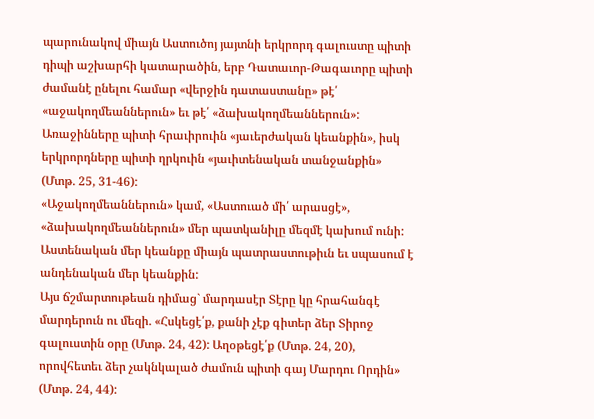պարունակով միայն Աստուծոյ յայտնի երկրորդ գալուստը պիտի դիպի աշխարհի կատարածին, երբ Դատաւոր-Թագաւորը պիտի ժամանէ ընելու համար «վերջին դատաստանը» թէ՛ «աջակողմեաններուն» եւ թէ՛ «ձախակողմեաններուն»: Առաջինները պիտի հրաւիրուին «յաւերժական կեանքին», իսկ երկրորդները պիտի ղրկուին «յաւիտենական տանջանքին» (Մտթ. 25, 31-46):
«Աջակողմեաններուն» կամ, «Աստուած մի՛ արասցէ», «ձախակողմեաններուն» մեր պատկանիլը մեզմէ կախում ունի: Աստենական մեր կեանքը միայն պատրաստութիւն եւ սպասում է անդենական մեր կեանքին:
Այս ճշմարտութեան դիմաց` մարդասէր Տէրը կը հրահանգէ մարդերուն ու մեզի. «Հսկեցէ՛ք, քանի չէք գիտեր ձեր Տիրոջ գալուստին օրը (Մտթ. 24, 42): Աղօթեցէ՛ք (Մտթ. 24, 20), որովհետեւ ձեր չակնկալած ժամուն պիտի գայ Մարդու Որդին» (Մտթ. 24, 44):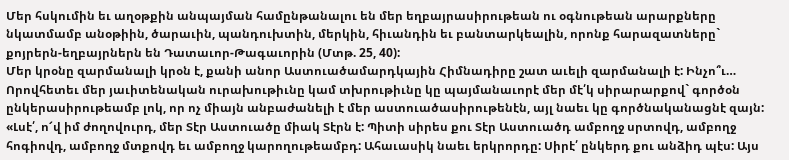Մեր հսկումին եւ աղօթքին անպայման համընթանալու են մեր եղբայրասիրութեան ու օգնութեան արարքները նկատմամբ անօթիին, ծարաւին, պանդուխտին, մերկին, հիւանդին եւ բանտարկեալին, որոնք հարազատները` քոյրերն-եղբայրներն են Դատաւոր-Թագաւորին (Մտթ. 25, 40):
Մեր կրօնը զարմանալի կրօն է, քանի անոր Աստուածամարդկային Հիմնադիրը շատ աւելի զարմանալի է: Ինչո՞ւ… Որովհետեւ մեր յաւիտենական ուրախութիւնը կամ տխրութիւնը կը պայմանաւորէ մեր մէ՛կ սիրարարքով` գործօն ընկերասիրութեամբ լոկ, որ ոչ միայն անբաժանելի է մեր աստուածասիրութենէն, այլ նաեւ կը գործնականացնէ զայն:
«Լսէ՛, ո՜վ իմ ժողովուրդ, մեր Տէր Աստուածը միակ Տէրն է: Պիտի սիրես քու Տէր Աստուածդ ամբողջ սրտովդ, ամբողջ հոգիովդ, ամբողջ մտքովդ եւ ամբողջ կարողութեամբդ: Ահաւասիկ նաեւ երկրորդը: Սիրէ՛ ընկերդ քու անձիդ պէս: Այս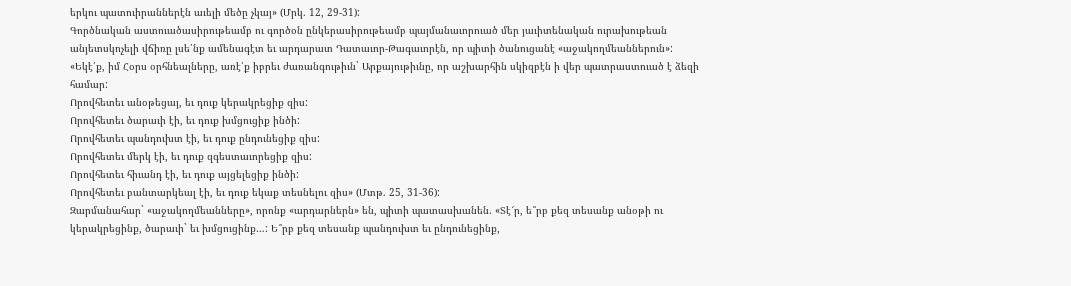երկու պատուիրաններէն աւելի մեծը չկայ» (Մրկ. 12, 29-31):
Գործնական աստուածասիրութեամբ ու գործօն ընկերասիրութեամբ պայմանաւորուած մեր յաւիտենական ուրախութեան անյետսկոչելի վճիռը լսե՛նք ամենագէտ եւ արդարատ Դատաւոր-Թագաւորէն, որ պիտի ծանուցանէ «աջակողմեաններուն»:
«Եկէ՛ք, իմ Հօրս օրհնեալները, առէ՛ք իբրեւ ժառանգութիւն` Արքայութիւնը, որ աշխարհին սկիզբէն ի վեր պատրաստուած է ձեզի համար:
Որովհետեւ անօթեցայ, եւ դուք կերակրեցիք զիս:
Որովհետեւ ծարաւի էի, եւ դուք խմցուցիք ինծի:
Որովհետեւ պանդուխտ էի, եւ դուք ընդունեցիք զիս:
Որովհետեւ մերկ էի, եւ դուք զգեստաւորեցիք զիս:
Որովհետեւ հիւանդ էի, եւ դուք այցելեցիք ինծի:
Որովհետեւ բանտարկեալ էի, եւ դուք եկաք տեսնելու զիս» (Մտթ. 25, 31-36):
Զարմանահար` «աջակողմեանները», որոնք «արդարներն» են, պիտի պատասխանեն. «Տէ՜ր, ե՞րբ քեզ տեսանք անօթի ու կերակրեցինք, ծարաւի` եւ խմցուցինք…: Ե՞րբ քեզ տեսանք պանդուխտ եւ ընդունեցինք,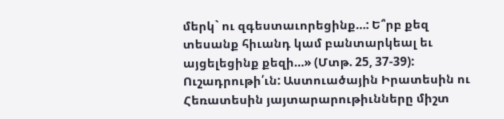մերկ` ու զգեստաւորեցինք…: Ե՞րբ քեզ տեսանք հիւանդ կամ բանտարկեալ եւ այցելեցինք քեզի…» (Մտթ. 25, 37-39):
Ուշադրութի՛ւն: Աստուածային Իրատեսին ու Հեռատեսին յայտարարութիւնները միշտ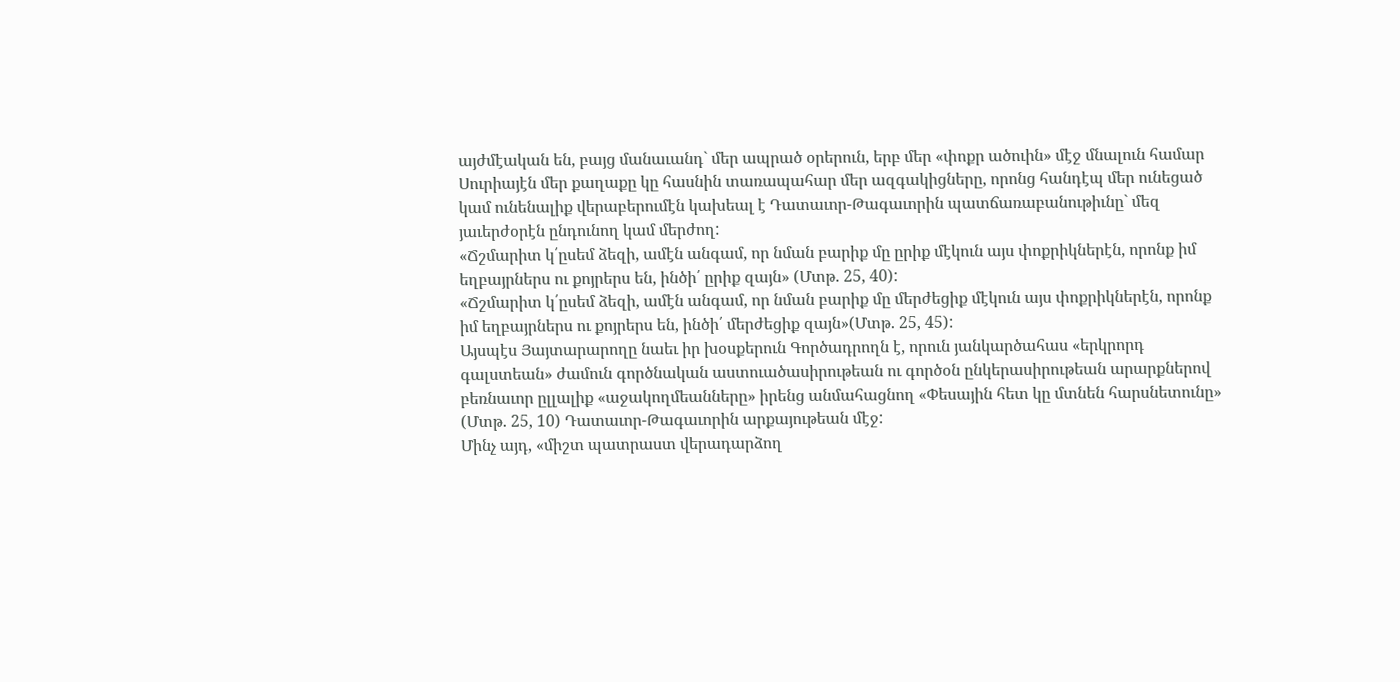այժմէական են, բայց մանաւանդ` մեր ապրած օրերուն, երբ մեր «փոքր ածուին» մէջ մնալուն համար Սուրիայէն մեր քաղաքը կը հասնին տառապահար մեր ազգակիցները, որոնց հանդէպ մեր ունեցած կամ ունենալիք վերաբերումէն կախեալ է Դատաւոր-Թագաւորին պատճառաբանութիւնը` մեզ յաւերժօրէն ընդունող կամ մերժող:
«Ճշմարիտ կ՛ըսեմ ձեզի, ամէն անգամ, որ նման բարիք մը ըրիք մէկուն այս փոքրիկներէն, որոնք իմ եղբայրներս ու քոյրերս են, ինծի՛ ըրիք զայն» (Մտթ. 25, 40):
«Ճշմարիտ կ՛ըսեմ ձեզի, ամէն անգամ, որ նման բարիք մը մերժեցիք մէկուն այս փոքրիկներէն, որոնք իմ եղբայրներս ու քոյրերս են, ինծի՛ մերժեցիք զայն»(Մտթ. 25, 45):
Այսպէս Յայտարարողը նաեւ իր խօսքերուն Գործադրողն է, որուն յանկարծահաս «երկրորդ գալստեան» ժամուն գործնական աստուածասիրութեան ու գործօն ընկերասիրութեան արարքներով բեռնաւոր ըլլալիք «աջակողմեանները» իրենց անմահացնող «Փեսային հետ կը մտնեն հարսնետունը» (Մտթ. 25, 10) Դատաւոր-Թագաւորին արքայութեան մէջ:
Մինչ այդ, «միշտ պատրաստ վերադարձող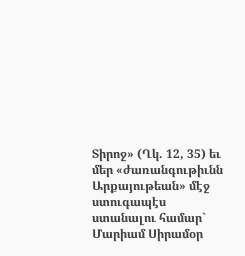Տիրոջ» (Ղկ. 12, 35) եւ մեր «ժառանգութիւնն Արքայութեան» մէջ ստուգապէս ստանալու համար` Մարիամ Սիրամօր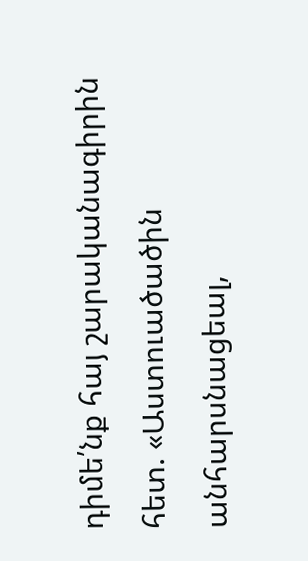դիմե՛նք հայ շարականագիրին հետ. «Աստուածածին անհարսնացեալ,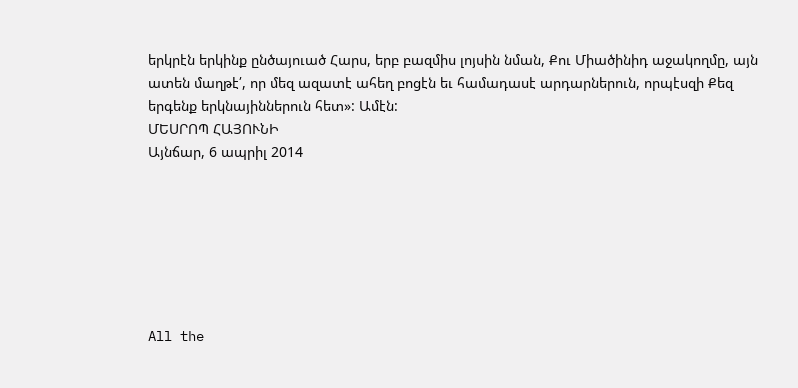երկրէն երկինք ընծայուած Հարս, երբ բազմիս լոյսին նման, Քու Միածինիդ աջակողմը, այն ատեն մաղթէ՛, որ մեզ ազատէ ահեղ բոցէն եւ համադասէ արդարներուն, որպէսզի Քեզ երգենք երկնայիններուն հետ»: Ամէն:
ՄԵՍՐՈՊ ՀԱՅՈՒՆԻ
Այնճար, 6 ապրիլ 2014







All the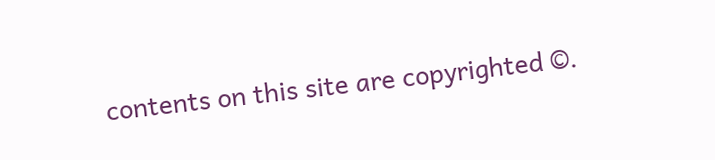contents on this site are copyrighted ©.